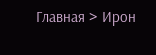Главная > Ирон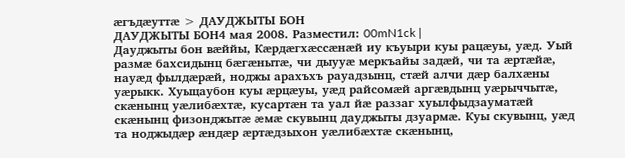æгъдæуттæ > ДАУДЖЫТЫ БОН
ДАУДЖЫТЫ БОН4 мая 2008. Разместил: 00mN1ck |
Дауджыты бон вæййы, Кæрдæгхæссæнæй иу къуыри куы рацæуы, уæд. Уый размæ бахсидынц бæгæнытæ, чи дыууæ меркъайы задæй, чи та æртæйæ, науæд фылдæрæй, ноджы арахъхъ рауадзынц, стæй алчи дæр балхæны уæрыкк. Хуыцаубон куы æрцæуы, уæд райсомæй аргæвдынц уæрыччытæ, скæнынц уæлибæхтæ, кусартæн та уал йæ раззаг хуылфыдзауматæй скæнынц физонджытæ æмæ скувынц дауджыты дзуармæ. Куы скувынц, уæд та ноджыдæр æндæр æртæдзыхон уæлибæхтæ скæнынц,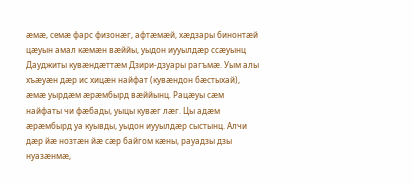æмæ, семæ фарс физонæг, афтæмæй, хæдзары бинонтæй цæуын амал кæмæн вæййы, уыдон иууылдæр ссæуынц Дауджиты кувæндæттæм Дзири-дзуары рагъмæ. Уым алы хъæуæн дæр ис хицæн найфат (кувæндон бæстыхай), æмæ уырдæм æрæмбырд вæййынц. Рацæуы сæм найфаты чи фæбады, уыцы кувæг лæг. Цы адæм æрæмбырд уа куывды, уыдон иууылдæр сыстынц. Алчи дæр йæ нозтæн йæ сæр байгом кæны, рауадзы дзы нуазæнмæ,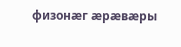физонæг æрæвæры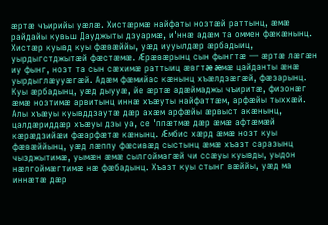æртæ чъирийы уæлæ. Хистæрмæ найфаты нозтæй раттынц, æмæ райдайы кувьш Дауджыты дзуармæ, и'ннæ адæм та оммен фæкæнынц. Хистæр куывд куы фæвæййы, уæд иууылдæр æрбадыиц, уырдыгстджытæй фæстæмæ. Æрæвæрынц сын фынгтæ — æртæ лæгæн иу фынг, нозт та сын сæхимæ раттыиц æвгтæ æмæ цайданты æнæ уырдыглæууæгæй. Адæм фæмийас кæнынц хъæлдзæгæй, фæзарынц. Куы æрбадынц, уæд дыууæ, йе æртæ адæймаджы чъиритæ, физонæг æмæ нозтимæ арвитынц иннæ хъæуты найфаттæм, арфæйы тыххæй. Алы хъæуы куывддзаутæ дæр ахæм арфæйы æрвыст акæнынц, цалдæриддæр хъæуы дзы уа, се 'ппæтмæ дæр æмæ афтæмæй кæрæдзийæи фæарфæтæ кæнынц. Æмбис хæрд æмæ нозт куы фæвæййынц, уæд лæппу фæсивæд сыстынц æмæ хъазт саразынц чызджытимæ, уымæн æмæ сылгоймагæй чи ссæуы куывды, уыдон нæлгоймæгтимæ нæ фæбадынц. Хъазт куы стынг вæййы, уæд ма иннæтæ дæр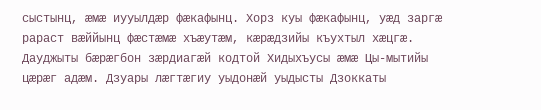сыстынц, æмæ иууылдæр фæкафынц. Хорз куы фæкафынц, уæд заргæ рараст вæййынц фæстæмæ хъæутæм, кæрæдзийы къухтыл хæцгæ. Дауджыты бæрæгбон зæрдиагæй кодтой Хидыхъусы æмæ Цы-мытийы цæрæг адæм. Дзуары лæгтæгиу уыдонæй уыдысты Дзоккаты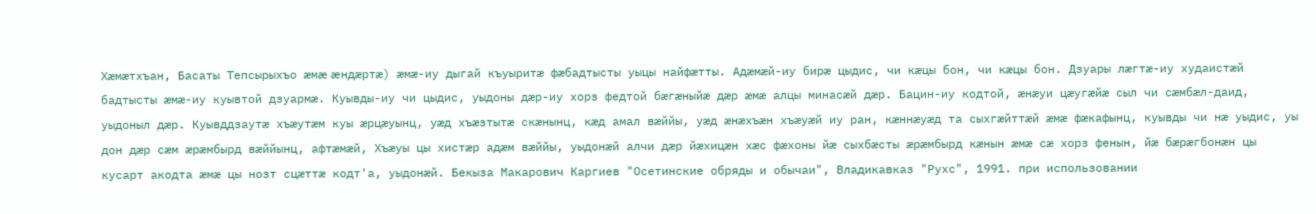Хæмæтхъан, Басаты Тепсырыхъо æмæ æндæртæ) æмæ-иу дыгай къуыритæ фæбадтысты уыцы найфæтты. Адæмæй-иу бирæ цыдис, чи кæцы бон, чи кæцы бон. Дзуары лæгтæ-иу худаистæй бадтысты æмæ-иу куывтой дзуармæ. Куывды-иу чи цыдис, уыдоны дæр-иу хорз федтой бæгæныйæ дæр æмæ алцы минасæй дæр. Бацин-иу кодтой, æнæуи цæугæйæ сыл чи сæмбæл-даид, уыдоныл дæр. Куывддзаутæ хъæутæм куы æрцæуынц, уæд хъæзтытæ скæнынц, кæд амал вæййы, уæд æнæхъæн хъæуæй иу ран, кæннæуæд та сыхгæйттæй æмæ фæкафынц, куывды чи нæ уыдис, уы дон дæр сæм æрæмбырд вæййынц, афтæмæй, Хъæуы цы хистæр адæм вæййы, уыдонæй алчи дæр йæхицæн хæс фæхоны йæ сыхбæсты æрæмбырд кæнын æмæ сæ хорз фенын, йæ бæрæгбонæн цы кусарт акодта æмæ цы нозт сцæттæ кодт'а, уыдонæй. Бекыза Макарович Каргиев "Осетинские обряды и обычаи", Владикавказ "Рухс", 1991. при использовании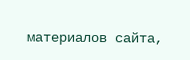материалов сайта,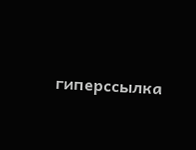гиперссылка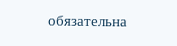обязательна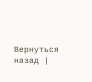Вернуться назад |